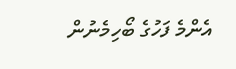އެންމެ ފަހުގެ ބޯހިމެނުން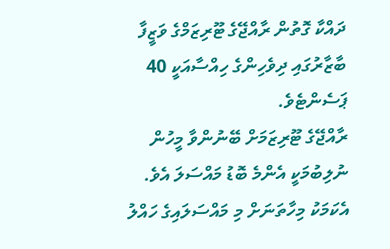ދައްކާ ގޮތުން ރާއްޖޭގެ ޓޫރިޒަމްގެ ވަޒީފާ ބާޒާރުގައި ދިވެހިންގެ ހިއްސާއަކީ 40 ޕަސެންޓެވެ.
ރާއްޖޭގެ ޓޫރިޒަމަށް ބޭނުންވާ މީހުން ނުލިބުމަކީ އެންމެ ބޮޑު މައްސަލަ އެވެ. އެކަމަކު މިހާތަނަށް މި މައްސަލައިގެ ހައްލު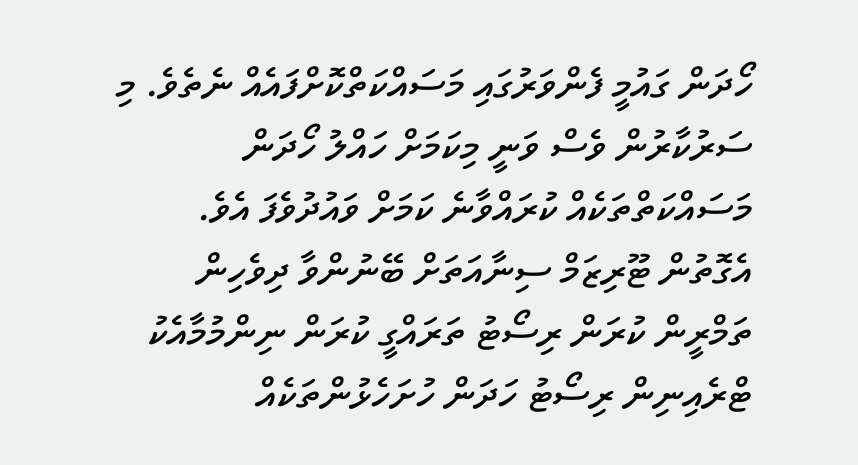ހޯދަން ގައުމީ ފެންވަރުގައި މަސައްކަތްކޮށްފައެއް ނެތެވެ. މި ސަރުކާރުން ވެސް ވަނީ މިކަމަށް ހައްލު ހޯދަން މަސައްކަތްތަކެއް ކުރައްވާނެ ކަމަށް ވައުދުވެފަ އެވެ. އެގޮތުން ޓޫރިޒަމް ސިނާއަތަށް ބޭނުންވާ ދިވެހިން ތަމްރީން ކުރަން ރިސޯޓު ތަރައްގީ ކުރަން ނިންމުމާއެކު ޓްރެއިނިން ރިސޯޓު ހަދަން ހުށަހެޅުންތަކެއް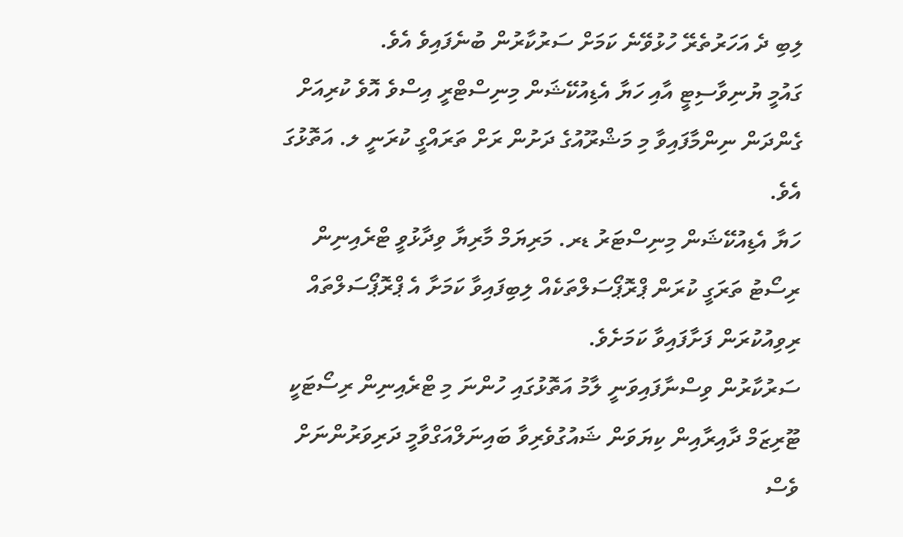ލިބި ދެ އަހަރުތެރޭ ހުޅުވޭނެ ކަމަށް ސަރުކާރުން ބުނެފައިވެ އެވެ.
ގައުމީ ޔުނިވާސިޓީ އާއި ހަޔާ އެޑިއުކޭޝަން މިނިސްޓްރީ އިސްވެ އޮވެ ކުރިއަށް ގެންދަން ނިންމާފައިވާ މި މަޝްރޫއުގެ ދަށުން ރަށް ތަރައްގީ ކުރަނީ ލ. އަތޮޅުގަ އެވެ.
ހަޔާ އެޑިއުކޭޝަން މިނިސްޓަރު ޑރ. މަރިޔަމް މާރިޔާ ވިދާޅުވީ ޓްރެއިނިން ރިސޯޓު ތަރަގީ ކުރަން ޕްރޮޕޯސަލްތަކެއް ލިބިފައިވާ ކަމަށާ އެ ޕްރޮޕޯސަލްތައް ރިވިއުކުރަން ފަށާފައިވާ ކަމަށެވެ.
ސަރުކާރުން ވިސްނާފައިވަނީ ލާމު އަތޮޅުގައި ހުންނަ މި ޓްރެއިނިން ރިސޯޓަކީ ޓޫރިޒަމް ދާއިރާއިން ކިޔަވަން ޝައުގުވެރިވާ ބައިނަލްއަގްވާމީ ދަރިވަރުންނަށް ވެސް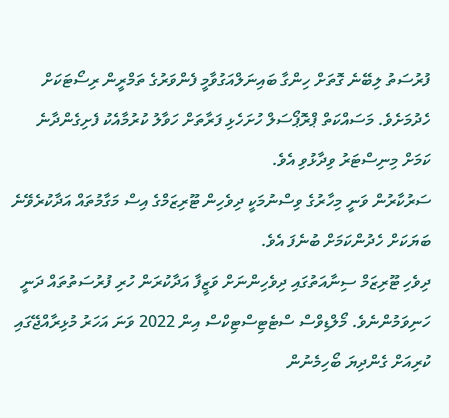ފުރުސަތު ލިބޭނެ ގޮތަށް ހިންގާ ބައިނަލްއަގުވާމީ ފެންވަރުގެ ތަމްރީން ރިސޯޓަކަށް ހެދުމަށެވެ. މަސައްކަތް ޕްރޮޕޯސަލް ހުށަހެޅި ފަރާތަށް ހަވާލު ކުރުމާއެކު ފެށިގެންދާނެ ކަމަށް މިނިސްޓަރު ވިދާޅުވި އެވެ.
ސަރުކާރުން ވަނީ މިހާރުގެ ވިސްނުމަކީ ދިވެހިން ޓޫރިޒަމްގެ އިސް މަގާމުތައް އަދާކުރެވޭނެ ބަޔަކަށް ހެދުންކަމަށް ބުނެފަ އެވެ.
ދިވެހި ޓޫރިޒަމް ސިނާއަތުގައި ދިވެހިންނަށް ވަޒީފާ އަދާކުރަން ހުރި ފުރުސަތުތައް ދަނީ ހަނިވަމުންނެވެ. މޯލްޑިވްސް ސްޓެޓިސްޓިކްސް އިން 2022 ވަނަ އަހަރު މުޅިރާއްޖޭގައި ކުރިއަށް ގެންދިޔަ ބޯހިމެނުން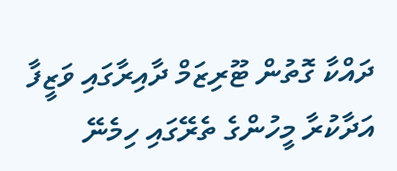ދައްކާ ގޮތުން ޓޫރިޒަމް ދާއިރާގައި ވަޒީފާ އަދާކުރާ މީހުންގެ ތެރޭގައި ހިމެނޭ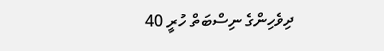ދިވެހިންގެ ނިސްބަތް ހުރީ 40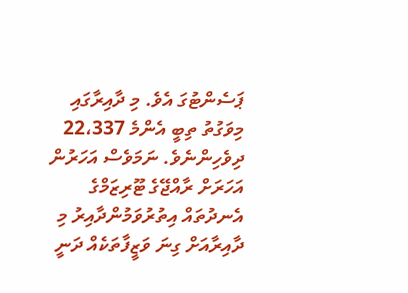ޕަސެންޓުގަ އެވެ. މި ދާއިރާގައި މިވަގުތު ތިބީ އެންމެ 22،337 ދިވެހިންނެވެ. ނަމަވެސް އަހަރުން އަހަރަށް ރާއްޖޭގެ ޓޫރިޒަމްގެ އެނދުތައް އިތުރުވަމުންދާއިރު މި ދާއިރާއަށް ގިނަ ވަޒީފާތަކެއް ދަނީ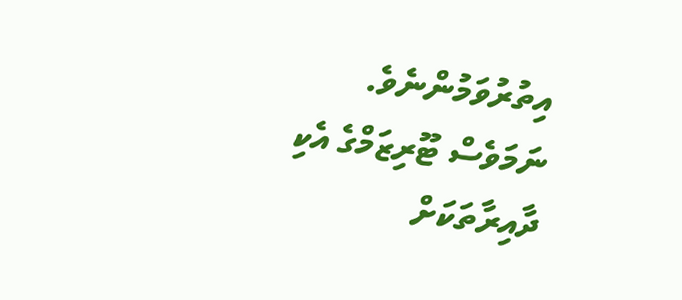އިތުރުވަމުންނެވެ. ނަމަވެސް ޓޫރިޒަމްގެ އެކި ދާއިރާތަކަށް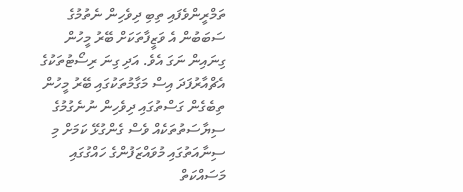ތަމްރީންވެފައި ތިބި ދިވެހިން ނެތުމުގެ ސަބަބުން އެ ވަޒީފާތަކަށް ބޭރު މީހުން ގިނައިން ނަގަ އެވެ. އަދި ގިނަ ރިސޯޓުތަކުގެ އެޗްއާރުފަދަ އިސް މަގާމުތަކުގައި ބޭރު މީހުން ތިބެގެން ގަސްތުގައި ދިވެހިން ނުނެގުމުގެ ސިޔާސަތުތަކެއް ވެސް ގެންގުޅޭ ކަމަށް މި ސިނާއަތުގައި މުވައްޒަފުންގެ ހައްގުގައި މަސައްކަތް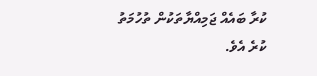ކުރާ ބައެއް ޖަމިއްޔާތަކުން ތުހުމަތު ކުރެ އެވެ.